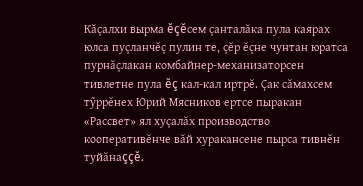Кăçалхи вырма ĕçĕсем çанталăка пула каярах юлса пуçланчĕç пулин те, çĕр ĕçне чунтан юратса пурнăçлакан комбайнер-механизаторсен тивлетне пула ĕç кал-кал иртрĕ. Çак сăмахсем тỹррĕнех Юрий Мясников ертсе пыракан «Рассвет» ял хуçалăх производство кооперативĕнче вăй хуракансене пырса тивнĕн туйăнаççĕ.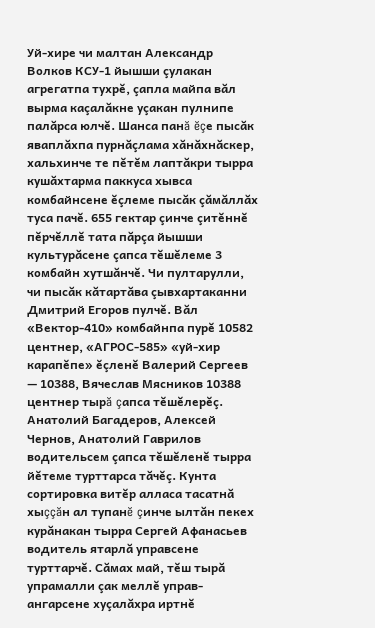Уй-хире чи малтан Александр Волков КСУ-1 йышши çулакан агрегатпа тухрĕ, çапла майпа вăл вырма каçалăкне уçакан пулнипе палăрса юлчĕ. Шанса панă ĕçе пысăк яваплăхпа пурнăçлама хăнăхнăскер, хальхинче те пĕтĕм лаптăкри тырра кушăхтарма паккуса хывса комбайнсене ĕçлеме пысăк çăмăллăх туса пачĕ. 655 гектар çинче çитĕннĕ пĕрчĕллĕ тата пăрçа йышши культурăсене çапса тĕшĕлеме 3 комбайн хутшăнчĕ. Чи пултарулли, чи пысăк кăтартăва çывхартаканни Дмитрий Егоров пулчĕ. Вăл «Вектор-410» комбайнпа пурĕ 10582 центнер, «АГРОС-585» «уй-хир карапĕпе» ĕçленĕ Валерий Сергеев — 10388, Вячеслав Мясников 10388 центнер тырă çапса тĕшĕлерĕç. Анатолий Багадеров, Алексей Чернов, Анатолий Гаврилов водительсем çапса тĕшĕленĕ тырра йĕтеме турттарса тăчĕç. Кунта сортировка витĕр алласа тасатнă хыççăн ал тупанĕ çинче ылтăн пекех курăнакан тырра Сергей Афанасьев водитель ятарлă управсене турттарчĕ. Сăмах май, тĕш тырă упрамалли çак меллĕ управ-ангарсене хуçалăхра иртнĕ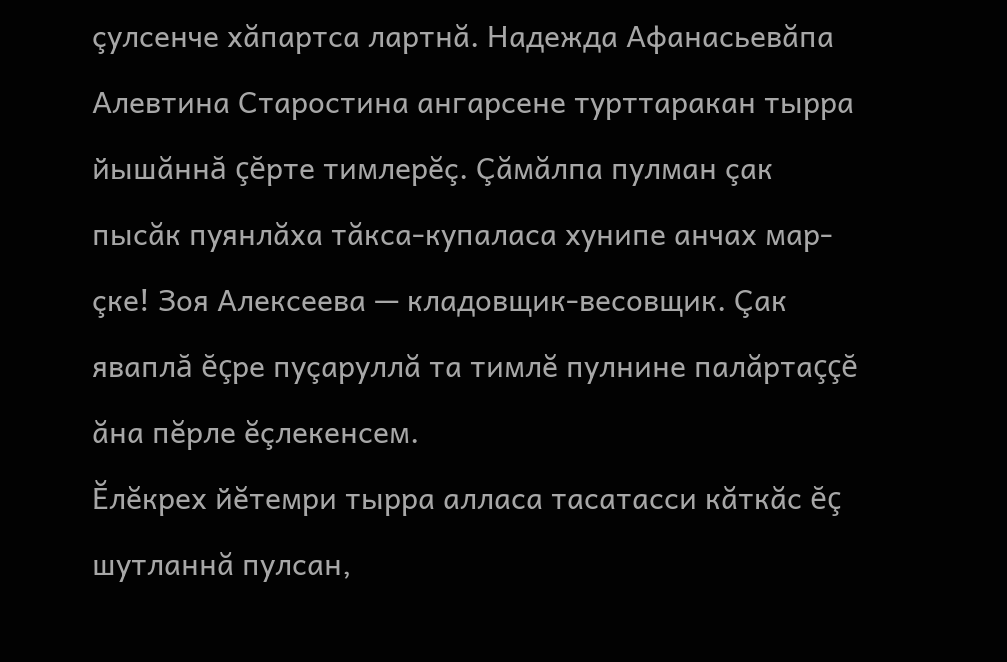çулсенче хăпартса лартнă. Надежда Афанасьевăпа Алевтина Старостина ангарсене турттаракан тырра йышăннă çĕрте тимлерĕç. Çăмăлпа пулман çак пысăк пуянлăха тăкса-купаласа хунипе анчах мар-çке! Зоя Алексеева — кладовщик-весовщик. Çак яваплă ĕçре пуçаруллă та тимлĕ пулнине палăртаççĕ ăна пĕрле ĕçлекенсем.
Ĕлĕкрех йĕтемри тырра алласа тасатасси кăткăс ĕç шутланнă пулсан,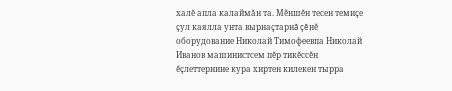халĕ апла калаймăн та. Мĕншĕн тесен темиçе çул каялла унта вырнаçтарнă çĕнĕ оборудование Николай Тимофеевпа Николай Иванов машинистсем пĕр тикĕссĕн ĕçлеттернине кура хиртен килекен тырра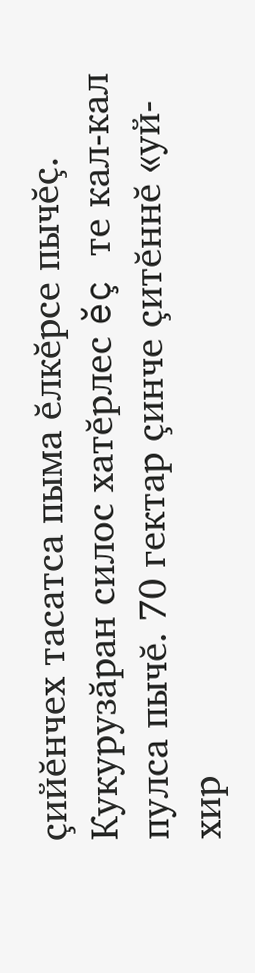çийĕнчех тасатса пыма ĕлкĕрсе пычĕç.
Кукурузăран силос хатĕрлес ĕç те кал-кал пулса пычĕ. 70 гектар çинче çитĕннĕ «уй-хир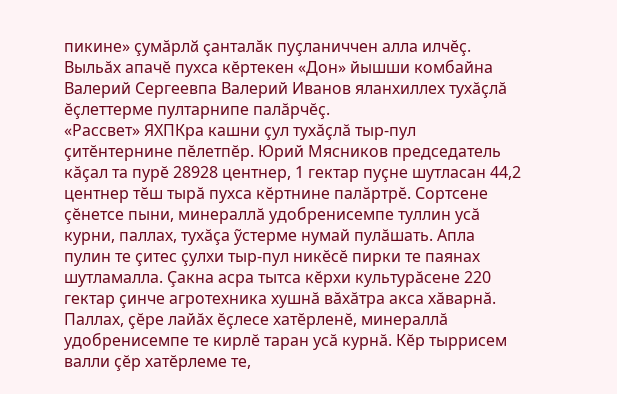пикине» çумăрлă çанталăк пуçланиччен алла илчĕç. Выльăх апачĕ пухса кĕртекен «Дон» йышши комбайна Валерий Сергеевпа Валерий Иванов яланхиллех тухăçлă ĕçлеттерме пултарнипе палăрчĕç.
«Рассвет» ЯХПКра кашни çул тухăçлă тыр-пул çитĕнтернине пĕлетпĕр. Юрий Мясников председатель кăçал та пурĕ 28928 центнер, 1 гектар пуçне шутласан 44,2 центнер тĕш тырă пухса кĕртнине палăртрĕ. Сортсене çĕнетсе пыни, минераллă удобренисемпе туллин усă курни, паллах, тухăçа ỹстерме нумай пулăшать. Апла пулин те çитес çулхи тыр-пул никĕсĕ пирки те паянах шутламалла. Çакна асра тытса кĕрхи культурăсене 220 гектар çинче агротехника хушнă вăхăтра акса хăварнă. Паллах, çĕре лайăх ĕçлесе хатĕрленĕ, минераллă удобренисемпе те кирлĕ таран усă курнă. Кĕр тыррисем валли çĕр хатĕрлеме те,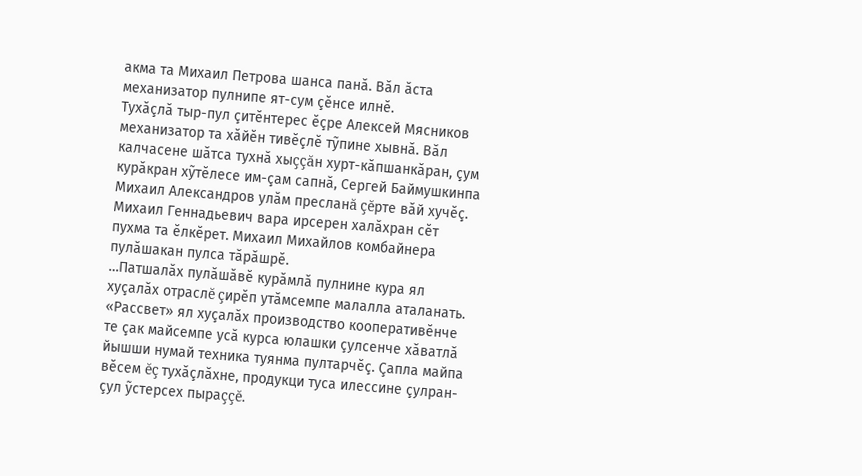акма та Михаил Петрова шанса панă. Вăл ăста механизатор пулнипе ят-сум çĕнсе илнĕ.
Тухăçлă тыр-пул çитĕнтерес ĕçре Алексей Мясников механизатор та хăйĕн тивĕçлĕ тỹпине хывнă. Вăл калчасене шăтса тухнă хыççăн хурт-кăпшанкăран, çум курăкран хỹтĕлесе им-çам сапнă, Сергей Баймушкинпа Михаил Александров улăм пресланă çĕрте вăй хучĕç. Михаил Геннадьевич вара ирсерен халăхран сĕт пухма та ĕлкĕрет. Михаил Михайлов комбайнера пулăшакан пулса тăрăшрĕ.
…Патшалăх пулăшăвĕ курăмлă пулнине кура ял хуçалăх отраслĕ çирĕп утăмсемпе малалла аталанать. «Рассвет» ял хуçалăх производство кооперативĕнче те çак майсемпе усă курса юлашки çулсенче хăватлă йышши нумай техника туянма пултарчĕç. Çапла майпа вĕсем ĕç тухăçлăхне, продукци туса илессине çулран-çул ỹстерсех пыраççĕ.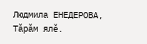Людмила ЕНЕДЕРОВА,
Тăрăм ялĕ.